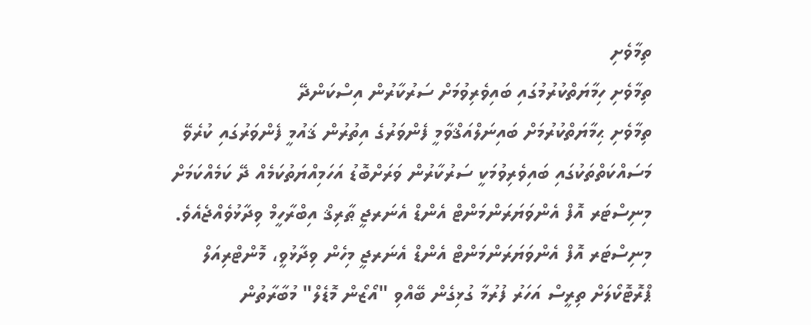ތިމާވެށި
ތިމާވެށި ހިމާޔަތްކުރުމުގައި ބައިވެރިވުމަށް ސަރުކާރުން އިސްކަންދޭ
ތިމާވެށި ޙިމާޔަތްކުރުމަށް ބައިނަލްއަޤްވާމީ ފެންވަރުގެ އިތުރުން ޤައުމީ ފެންވަރުގައި ކުރެވޭ މަސައްކަތްތަކުގައި ބައިވެރިވުމަކީ ސަރުކާރުން ވަރަށްބޮޑު އަހަމިއްޔަތުކަމެއް ދޭ ކަމެއްކަމަށް މިނިސްޓަރ އޮފް އެންވަޔަރަންމަންޓް އެންޑް އެނަރޖީ ޠާރިޤް އިބްރާހީމް ވިދާޅުވެއްޖެއެވެ.
މިނިސްޓަރ އޮފް އެންވަޔަރަންމަންޓް އެންޑް އެނަރޖީ މިހެން ވިދާޅުވީ، މޮންޓްރިއަލް ޕްރޮޓޮކޯލަށް ތިރީސް އަހަރު ފުރުމާ ގުޅިގެން ބޭއްވި "އޯޒޯން މޮޑެލް" މުބާރާތުން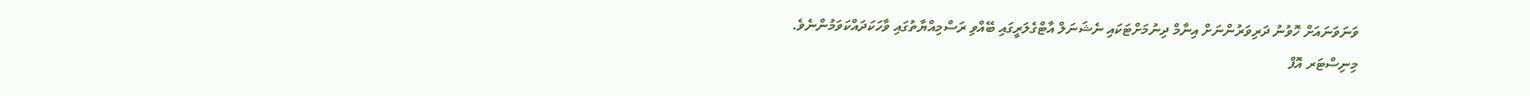ވަނަވަނައަށް ހޮވުނު ދަރިވަރުންނަށް އިނާމް ދިނުމަށްޓަކައި ނެޝަނަލް އާޓްގެލަރީގައި ބޭއްވި ރަސްމިއްޔާތުގައި ވާހަކަދައްކަވަމުންނެވެ.
މިނިސްޓަރ އޮފް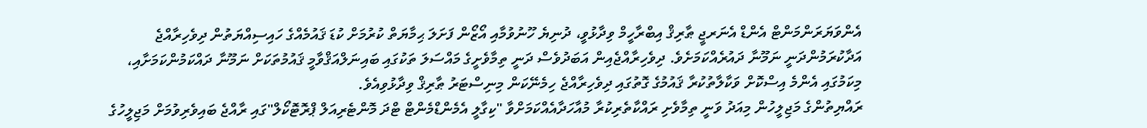އެންވަޔަރަންމަންޓް އެންޑް އެނަރޖީ ޠާރިޤް އިބްރާހީމް ވިދާޅުވީ، ދުނިޔެ ހޫނުވުމާއި އޯޒޯން ފަށަލަ ޙިމާޔަތް ކުރުމަށް ކުޑަ ޤައުމެއްގެ ހައިސިއްޔަތުން ދިވެހިރާއްޖެ އަދާކުރަމުންދަނީ ނަމޫނާ ދައުރެއްކަމަށެވެ. ދިވެހިރާއްޖެއިން އަބަދުވެސް ދަނީ ތިމާވެށީގެ މައްސަލަ ތަކުގައި ބައިނަލްއަޤްވާމީ ޤައުމުތަކަށް ނަމޫނާ ދައްކަމުންކަމަށާއި، މިކަމުގައި އެންމެ އިސްކޮށް ވަކާލާތުކުރާ ޤައުމުގެ ގޮތުގައި ދިވެހިރާއްޖެ ހިމެނޭކަން މިނިސްޓަރު ޠާރިޤް ވިދާޅުވިއެވެ.
ރައްޔިތުންގެ މަޖިލީހުން މިއަދު ވަނީ ތިމާވެށި ރައްކާތެރިކުރާ މުއާހަދާއެއްކަމަށްވާ "ކިގާލީ އެމެންޑްމެންޓް ޓްދަ މޮންޓެރިއަލް ޕްރޮޓޮކޯލް"ގައި ރާއްޖެ ބައިވެރިވުމަށް މަޖިލީހުގެ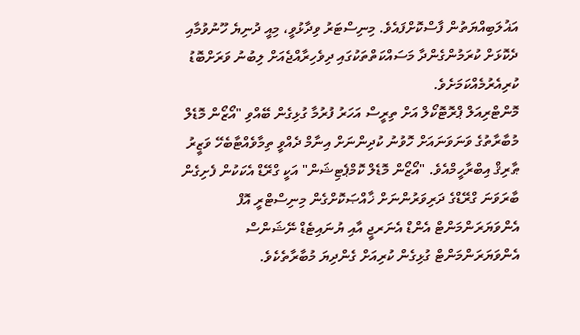އަޣުލަބިއްޔަތުން ފާސްކޮށްފައެވެ. މިނިސްޓަރު ވިދާޅުވީ، މިއީ ދުނިޔެ ހޫނުވުމާއި ދެކޮޅަށް ކުރަމުންގެންދާ މަސައްކަތްތަކުގައި ދިވެހިރާއްޖެއަށް ލިބުނު ވަރަށްބޮޑު ކުރިއެރުމެއްކަމަށެވެ.
މޮންޓްރިއަލް ޕްރޮޓޮކޯލް އަށް ތިރީސް އަހަރު ފުރުމާ ގުޅިގެން ބޭއްވި "އޯޒޯން މޮޑެލް މުބާރާތުގެ ވަނަވަނައަށް ހޮވުނު ކުދިންނަށް އިނާމް ދެއްވީ ތިމާވެއްޓާބެހޭ ވަޒީރު ޠާރިޤް އިބްރާހީމްއެވެ. "އޯޒޯން މޮޑެލް ކޮމްޕެޓިޝަން" އަކީ ގްރޭޑް އެކަކުން ފެށިގެން ބާރަވަނަ ގްރޭޑްގެ ދަރިވަރުންނަށް ޚާއްޞަކޮށްގެން މިނިސްޓްރީ އޮފް އެންވަޔަރަންމަންޓް އެންޑް އެނަރޖީ އާއި ޔުނައިޓެޑް ނޭޝަންސް އެންވަޔަރަންމަންޓް ގުޅިގެން ކުރިއަށް ގެންދިޔަ މުބާރާތެކެވެ.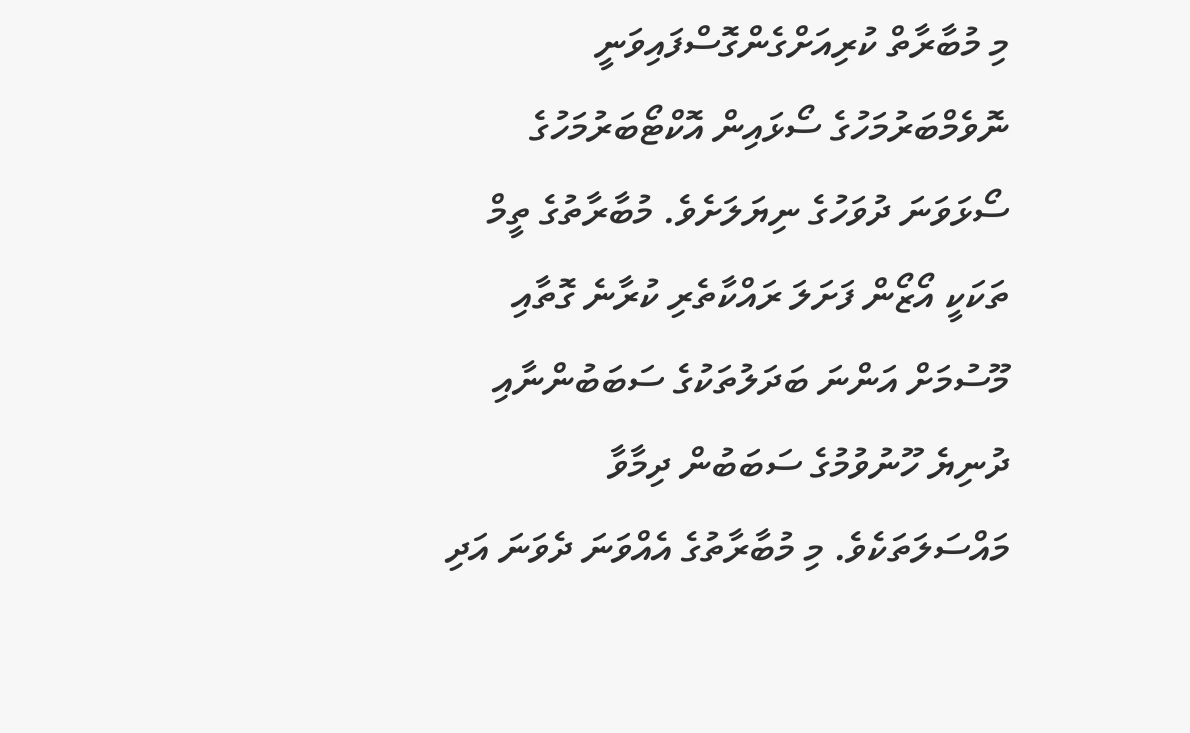މި މުބާރާތް ކުރިއަށްގެންގޮސްފައިވަނީ ނޮވެމްބަރުމަހުގެ ސޯޅައިން އޮކްޓޯބަރުމަހުގެ ސޯޅަވަނަ ދުވަހުގެ ނިޔަލަށެވެ. މުބާރާތުގެ ތީމް ތަކަކީ އޯޒޯން ފަށަލަ ރައްކާތެރި ކުރާނެ ގޮތާއި  މޫސުމަށް އަންނަ ބަދަލުތަކުގެ ސަބަބުންނާއި ދުނިޔެ ހޫނުވުމުގެ ސަބަބުން ދިމާވާ މައްސަލަތަކެވެ. މި މުބާރާތުގެ އެއްވަނަ ދެވަނަ އަދި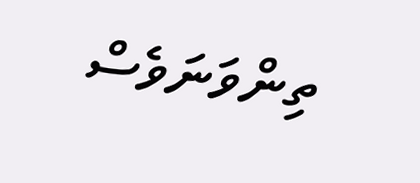ތިންވަނަވެސް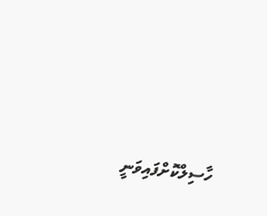ހާސިލްކޮށްފައިވަނީ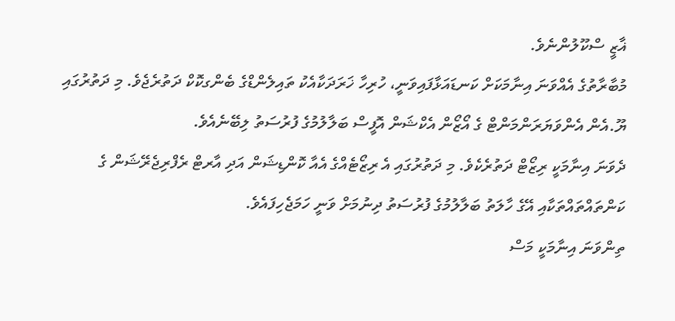ޣާޒީ ސްކޫލުންނެވެ.
މުބާރާތުގެ އެއްވަނަ އިނާމަކަށް ކަނޑައަޅާފައިވަނީ، ހުރިހާ ޚަރަދަކާއެކު ތައިލެންޑްގެ ބެންގކޮކް ދަތުރެޖެވެ. މި ދަތުރުގައި ޔޫ.އެން އެންވަޔަރަންމަންޓް ގެ އޯޒޯން އެކްޝަން އޮފީސް ބަލާލުމުގެ ފުރުސަތު ލިބޭނެއެވެ.
ދެވަނަ އިނާމަކީ ރިޒޯޓް ދަތުރެކެވެ. މި ދަތުރުގައި އެ ރިޒޯޓެއްގެ އެއާ ކޮންޑިޝަން އަދި އާރޓް ރެފްރިޖެރޭޝަން ގެ ކަންތައްތައްތަކާއި އޭގެ ހާލަތު ބަލާލުމުގެ ފުރުސަތު ދިނުމަށް ވަނީ ހަމަޖެހިފައެވެ.
ތިންވަނަ އިނާމަކީ މަސް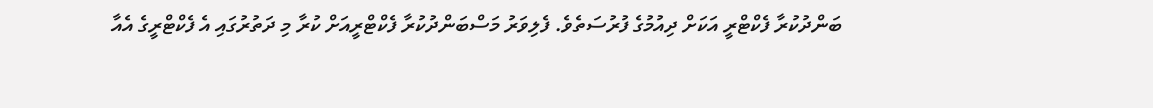ބަންދުކުރާ ފެކްޓްރީ އަކަށް ދިއުމުގެ ފުރުސަތެވެ. ފެލިވަރު މަސްބަންދުކުރާ ފެކްޓްރީއަށް ކުރާ މި ދަތުރުގައި އެ ފެކްޓްރީގެ އެއާ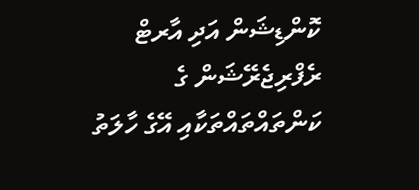ކޮންޑިޝަން އަދި އާރޓް ރެފްރިޖެރޭޝަން ގެ ކަންތައްތައްތަކާއި އޭގެ ހާލަތު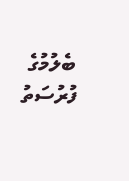ބެލުމުގެ ފުރުސަތު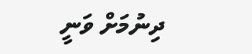ދިނުމަށް ވަނީ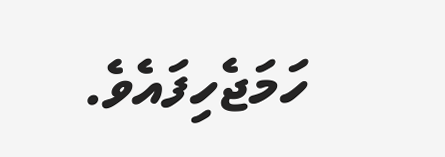ހަމަޖެހިފައެވެ.